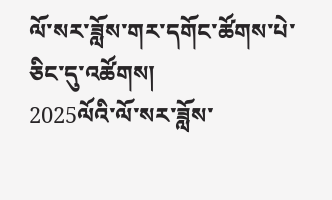ལོ་སར་ཟློས་གར་དགོང་ཚོགས་པེ་ཅིང་དུ་འཚོགས།
2025ལོའི་ལོ་སར་ཟློས་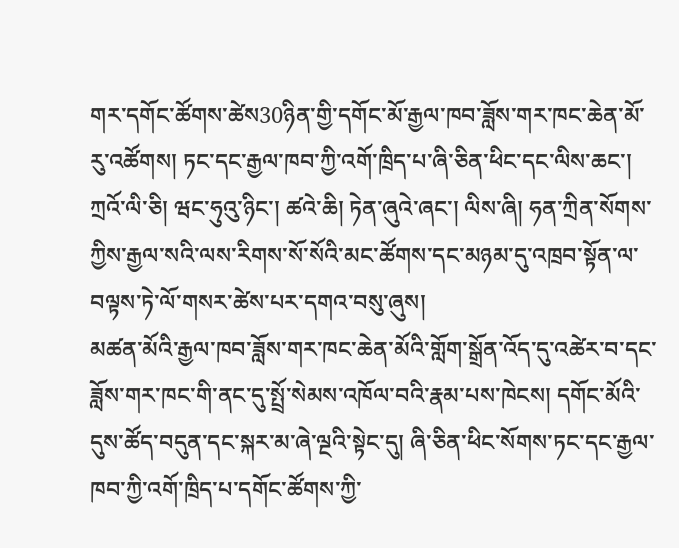གར་དགོང་ཚོགས་ཚེས30ཉིན་གྱི་དགོང་མོ་རྒྱལ་ཁབ་ཟློས་གར་ཁང་ཆེན་མོ་རུ་འཚོགས། ཏང་དང་རྒྱལ་ཁབ་ཀྱི་འགོ་ཁྲིད་པ་ཞི་ཅིན་ཕིང་དང་ལིས་ཆང་། ཀྲའོ་ལི་ཅི། ཝང་ཧུའུ་ཉིང་། ཚའེ་ཆི། ཏེན་ཞུའེ་ཞང་། ལིས་ཞི། ཧན་ཀྲིན་སོགས་ཀྱིས་རྒྱལ་སའི་ལས་རིགས་སོ་སོའི་མང་ཚོགས་དང་མཉམ་དུ་འཁྲབ་སྟོན་ལ་བལྟས་ཏེ་ལོ་གསར་ཚེས་པར་དགའ་བསུ་ཞུས།
མཚན་མོའི་རྒྱལ་ཁབ་ཟློས་གར་ཁང་ཆེན་མོའི་གློག་སྒྲོན་འོད་དུ་འཚེར་བ་དང་ཟློས་གར་ཁང་གི་ནང་དུ་སྤྲོ་སེམས་འཁོལ་བའི་རྣམ་པས་ཁེངས། དགོང་མོའི་དུས་ཚོད་བདུན་དང་སྐར་མ་ཞེ་ལྔའི་སྟེང་དུ། ཞི་ཅིན་ཕིང་སོགས་ཏང་དང་རྒྱལ་ཁབ་ཀྱི་འགོ་ཁྲིད་པ་དགོང་ཚོགས་ཀྱི་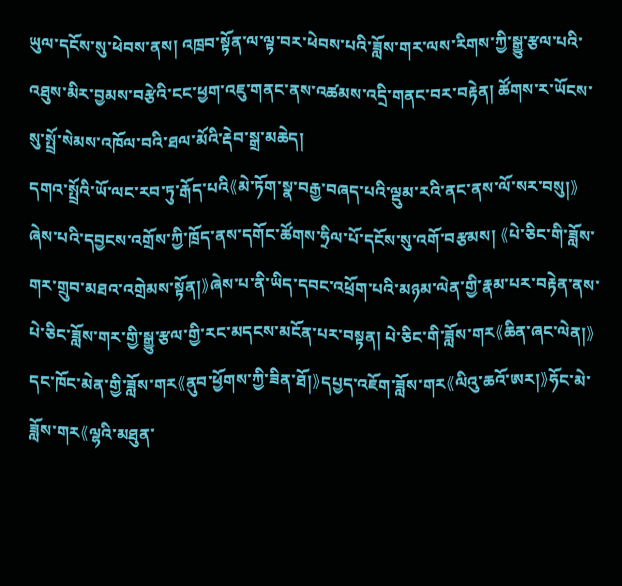ཡུལ་དངོས་སུ་ཕེབས་ནས། འཁྲབ་སྟོན་ལ་ལྟ་བར་ཕེབས་པའི་ཟློས་གར་ལས་རིགས་ཀྱི་སྒྱུ་རྩལ་པའི་འཐུས་མིར་བྱམས་བརྩེའི་ངང་ཕྱག་འཇུ་གནང་ནས་འཚམས་འདྲི་གནང་བར་བརྟེན། ཚོགས་ར་ཡོངས་སུ་སྤྲོ་སེམས་འཁོལ་བའི་ཐལ་མོའི་རྡེབ་སྒྲ་མཆེད།
དགའ་སྤྲོའི་ཡོ་ལང་རབ་ཏུ་རྒོད་པའི《མེ་ཏོག་སྣ་བརྒྱ་བཞད་པའི་ལྡུམ་རའི་ནང་ནས་ལོ་སར་བསུ།》ཞེས་པའི་དབྱངས་འགྲོས་ཀྱི་ཁྲོད་ནས་དགོང་ཚོགས་ཧྲིལ་པོ་དངོས་སུ་འགོ་བརྩམས། 《པེ་ཅིང་གི་ཟློས་གར་གྲུབ་མཐའ་འགྲེམས་སྟོན།》ཞེས་པ་ནི་ཡིད་དབང་འཕྲོག་པའི་མཉམ་ལེན་གྱི་རྣམ་པར་བརྟེན་ནས་པེ་ཅིང་ཟློས་གར་གྱི་སྒྱུ་རྩལ་གྱི་རང་མདངས་མངོན་པར་བསྟན། པེ་ཅིང་གི་ཟློས་གར《ཆིན་ཞང་ལེན།》དང་ཁོང་མེན་གྱི་ཟློས་གར《ནུབ་ཕྱོགས་ཀྱི་ཟིན་ཐོ།》དཔྱད་འཇོག་ཟློས་གར《ལིའུ་ཆའོ་ཨར།》ཧོང་མེ་ཟློས་གར《ལྷའི་མཐུན་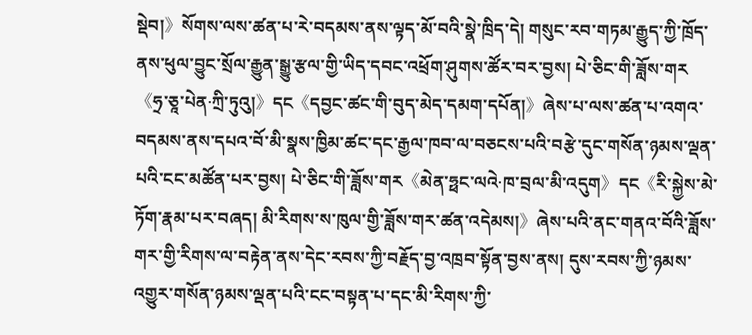སྡེབ།》སོགས་ལས་ཚན་པ་རེ་བདམས་ནས་ལྟད་མོ་བའི་སྣེ་ཁྲིད་དེ། གསུང་རབ་གཏམ་རྒྱུད་ཀྱི་ཁྲོད་ནས་ཕུལ་བྱུང་སྲོལ་རྒྱུན་སྒྱུ་རྩལ་གྱི་ཡིད་དབང་འཕྲོག་ཤུགས་ཚོར་བར་བྱས། པེ་ཅིང་གི་ཟློས་གར《ཧྲ་ཅཱ་པེན·ཀྲི་ཏུའུ།》དང《དབྱང་ཚང་གི་བུད་མེད་དམག་དཔོན།》ཞེས་པ་ལས་ཚན་པ་འགའ་བདམས་ནས་དཔའ་བོ་མི་སྣས་ཁྱིམ་ཚང་དང་རྒྱལ་ཁབ་ལ་བཅངས་པའི་བརྩེ་དུང་གསོན་ཉམས་ལྡན་པའི་ངང་མཚོན་པར་བྱས། པེ་ཅིང་གི་ཟློས་གར《མེན་ཧྥང་ལའེ·ཁ་བྲལ་མི་འདུག》དང《རི་སྐྱེས་མེ་ཏོག་རྣམ་པར་བཞད། མི་རིགས་ས་ཁུལ་གྱི་ཟློས་གར་ཚན་འདེམས།》ཞེས་པའི་ནང་གནའ་བོའི་ཟློས་གར་གྱི་རིགས་ལ་བརྟེན་ནས་དེང་རབས་ཀྱི་བརྗོད་བྱ་འཁྲབ་སྟོན་བྱས་ནས། དུས་རབས་ཀྱི་ཉམས་འགྱུར་གསོན་ཉམས་ལྡན་པའི་ངང་བསྟན་པ་དང་མི་རིགས་ཀྱི་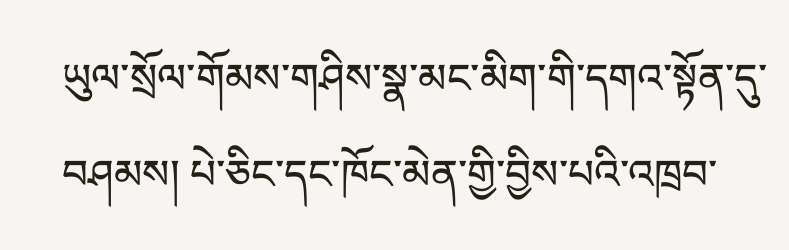ཡུལ་སྲོལ་གོམས་གཤིས་སྣ་མང་མིག་གི་དགའ་སྟོན་དུ་བཤམས། པེ་ཅིང་དང་ཁོང་མེན་གྱི་བྱིས་པའི་འཁྲབ་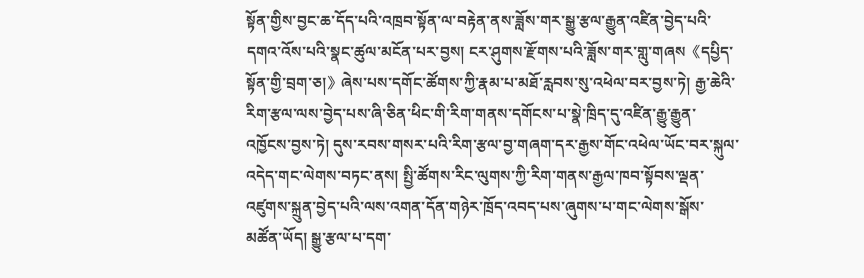སྟོན་གྱིས་བྱང་ཆ་དོད་པའི་འཁྲབ་སྟོན་ལ་བརྟེན་ནས་ཟློས་གར་སྒྱུ་རྩལ་རྒྱུན་འཛིན་བྱེད་པའི་ དགའ་འོས་པའི་སྣང་ཚུལ་མངོན་པར་བྱས། ངར་ཤུགས་རྫོགས་པའི་ཟློས་གར་གླུ་གཞས《དཔྱིད་སྟོན་གྱི་བྲག་ཅ།》ཞེས་པས་དགོང་ཚོགས་ཀྱི་རྣམ་པ་མཐོ་རླབས་སུ་འཕེལ་བར་བྱས་ཏེ། རྒྱ་ཆེའི་རིག་རྩལ་ལས་བྱེད་པས་ཞི་ཅིན་ཕིང་གི་རིག་གནས་དགོངས་པ་སྣེ་ཁྲིད་དུ་འཛིན་རྒྱུ་རྒྱུན་འཁྱོངས་བྱས་ཏེ། དུས་རབས་གསར་པའི་རིག་རྩལ་བྱ་གཞག་དར་རྒྱས་གོང་འཕེལ་ཡོང་བར་སྐུལ་འདེད་གང་ལེགས་བཏང་ནས། སྤྱི་ཚོགས་རིང་ལུགས་ཀྱི་རིག་གནས་རྒྱལ་ཁབ་སྟོབས་ལྡན་འཛུགས་སྐྲུན་བྱེད་པའི་ལས་འགན་དོན་གཉེར་ཁྲོད་འབད་པས་ཞུགས་པ་གང་ལེགས་སྒོས་མཚོན་ཡོད། སྒྱུ་རྩལ་པ་དག་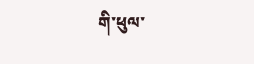གི་ཕུལ་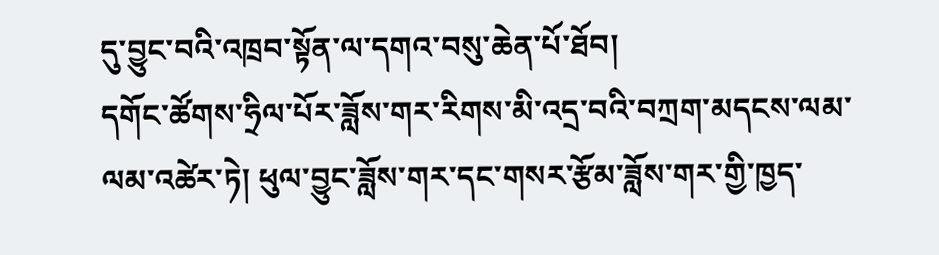དུ་བྱུང་བའི་འཁྲབ་སྟོན་ལ་དགའ་བསུ་ཆེན་པོ་ཐོབ།
དགོང་ཚོགས་ཧྲིལ་པོར་ཟློས་གར་རིགས་མི་འདྲ་བའི་བཀྲག་མདངས་ལམ་ལམ་འཚེར་ཏེ། ཕུལ་བྱུང་ཟློས་གར་དང་གསར་རྩོམ་ཟློས་གར་གྱི་ཁྱད་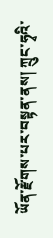ཡོན་རྫོགས་པར་བསྟན་ནས། ཀྲུང་ཧྭའི་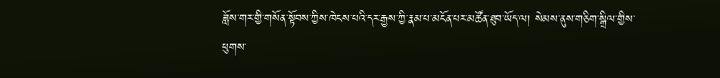ཟློས་གར་གྱི་གསོན་སྟོབས་ཀྱིས་ཁེངས་པའི་དར་རྒྱས་ཀྱི་རྣམ་པ་མངོན་པར་མཚོན་ཐུབ་ཡོད་ལ། སེམས་ནུས་གཅིག་སྒྲིལ་གྱིས་ཕུགས་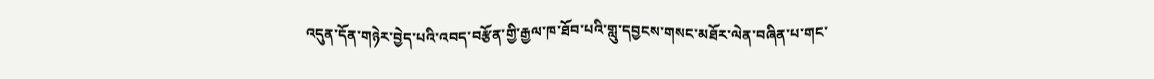འདུན་དོན་གཉེར་བྱེད་པའི་འབད་བརྩོན་གྱི་རྒྱལ་ཁ་ཐོབ་པའི་གླུ་དབྱངས་གསང་མཐོར་ལེན་བཞིན་པ་གང་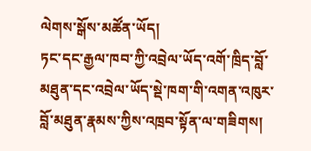ལེགས་སྒོས་མཚོན་ཡོད།
ཏང་དང་རྒྱལ་ཁབ་ཀྱི་འབྲེལ་ཡོད་འགོ་ཁྲིད་བློ་མཐུན་དང་འབྲེལ་ཡོད་སྡེ་ཁག་གི་འགན་འཁུར་བློ་མཐུན་རྣམས་ཀྱིས་འཁྲབ་སྟོན་ལ་གཟིགས།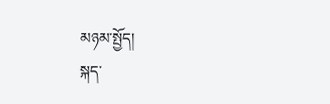མཉམ་སྤྱོད།
སྐད་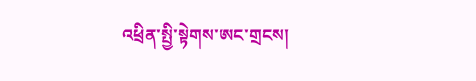འཕྲིན་སྤྱི་སྟེགས་ཨང་གྲངས།